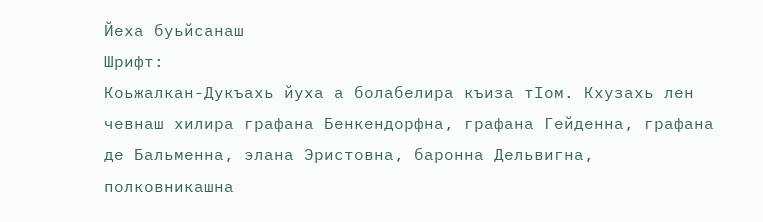Йеха буьйсанаш
Шрифт:
Коьжалкан-Дукъахь йуха а болабелира къиза тIом. Кхузахь лен чевнаш хилира графана Бенкендорфна, графана Гейденна, графана де Бальменна, элана Эристовна, баронна Дельвигна, полковникашна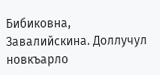Бибиковна, Завалийскина. Доллучул новкъарло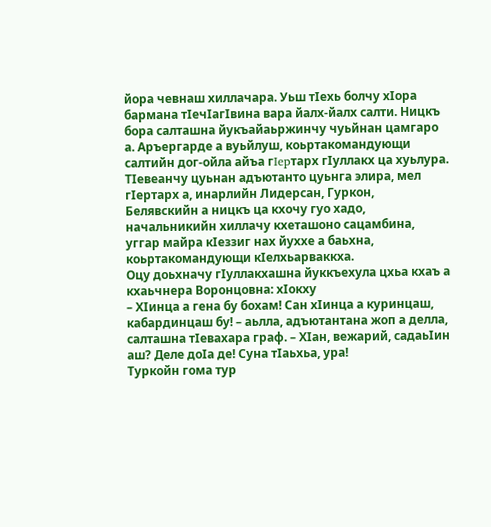йора чевнаш хиллачара. Уьш тIехь болчу хIора бармана тIечIагIвина вара йалх-йалх салти. Ницкъ бора салташна йукъайаьржинчу чуьйнан цамгаро а. Аръергарде а вуьйлуш, коьртакомандующи салтийн дог-ойла айъа гIepтарх гIуллакх ца хуьлура. ТIевеанчу цуьнан адъютанто цуьнга элира, мел гIертарх а, инарлийн Лидерсан, Гуркон, Белявскийн а ницкъ ца кхочу гуо хадо, начальникийн хиллачу кхеташоно сацамбина, уггар майра кIеззиг нах йуххе а баьхна, коьртакомандующи кIелхьарваккха.
Оцу доьхначу гIуллакхашна йуккъехула цхьа кхаъ а кхаьчнера Воронцовна: хIокху
– ХIинца а гена бу бохам! Сан хIинца а куринцаш, кабардинцаш бу! – аьлла, адъютантана жоп а делла, салташна тIевахара граф. – ХIан, вежарий, садаьIин аш? Деле доIа де! Суна тIаьхьа, ура!
Туркойн гома тур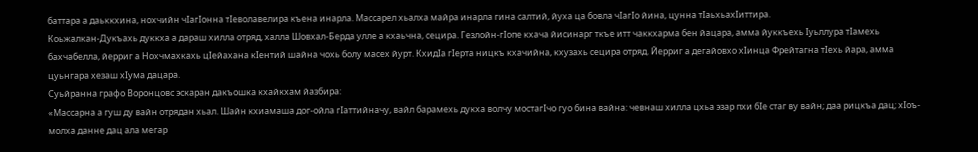баттара а даьккхина, нохчийн чIагIонна тIеволавелира къена инарла. Массарел хьалха майра инарла гина салтий, йуха ца бовла чIагIо йина, цунна тIаьхьахIиттира.
Коьжалкан-Дукъахь дуккха а дараш хилла отряд, халла Шовхал-Берда улле а кхаьчна, сецира. Гезлойн-гIопе кхача йисинарг ткъе итт чаккхарма бен йацара, амма йуккъехь Iуьллура тIамехь бахчабелла, йерриг а Нохчмахкахь цIейахана кIентий шайна чохь болу масех йурт. КхидIа гIерта ницкъ кхачийна, кхузахь сецира отряд. Йерриг а дегайовхо хIинца Фрейтагна тIехь йара, амма цуьнгара хезаш хIума дацара.
Суьйранна графо Воронцовс эскаран дакъошка кхайкхам йазбира:
«Массарна а гуш ду вайн отрядан хьал. Шайн кхиамаша дог-ойла гIаттийначу, вайл барамехь дукха волчу мостагIчо гуо бина вайна: чевнаш хилла цхьа эзар пхи бIе стаг ву вайн; даа рицкъа дац; хIоъ-молха данне дац ала мегар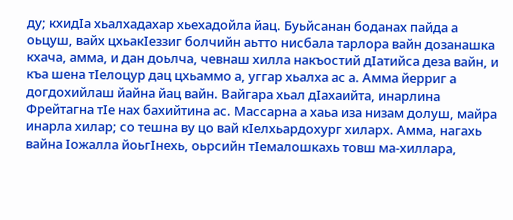ду; кхидIа хьалхадахар хьехадойла йац. Буьйсанан боданах пайда а оьцуш, вайх цхьакIеззиг болчийн аьтто нисбала тарлора вайн дозанашка кхача, амма, и дан доьлча, чевнаш хилла накъостий дIатийса деза вайн, и къа шена тIелоцур дац цхьаммо а, уггар хьалха ас а. Амма йерриг а догдохийлаш йайна йац вайн. Вайгара хьал дIахаийта, инарлина Фрейтагна тIе нах бахийтина ас. Массарна а хаьа иза низам долуш, майра инарла хилар; со тешна ву цо вай кIелхьардохург хиларх. Амма, нагахь вайна Iожалла йоьгIнехь, оьрсийн тIемалошкахь товш ма-хиллара,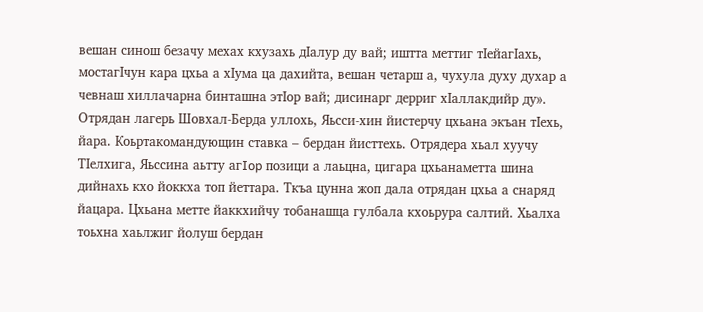вешан синош безачу мехах кхузахь дIалур ду вай; иштта меттиг тIейагIахь, мостагIчун кара цхьа а хIума ца дахийта, вешан четарш а, чухула духу духар а чевнаш хиллачарна бинташна этIор вай; дисинарг дерриг хIаллакдийр ду».
Отрядан лагерь Шовхал-Берда уллохь, Яьсси-хин йистерчу цхьана экъан тIехь, йара. Коьртакомандующин ставка – бердан йисттехь. Отрядера хьал хуучу ТIелхига, Яьссина аьтту aгIop позици а лаьцна, цигара цхьанаметта шина дийнахь кхо йоккха топ йеттара. Ткъа цунна жоп дала отрядан цхьа а снаряд йацара. Цхьана метте йаккхийчу тобанашца гулбала кхоьрура салтий. Хьалха тоьхна хаьлжиг йолуш бердан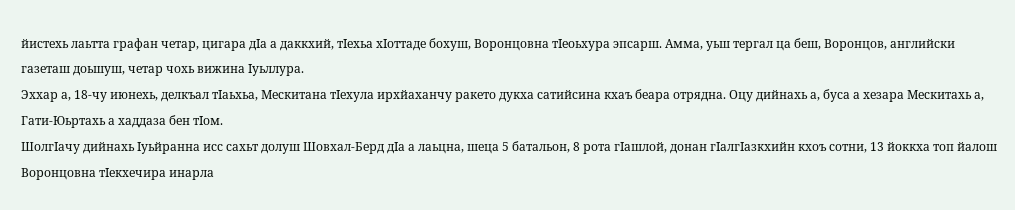йистехь лаьтта графан четар, цигара дIа а даккхий, тIехьа хIоттаде бохуш, Воронцовна тIеоьхура эпсарш. Амма, уьш тергал ца беш, Воронцов, английски газеташ доьшуш, четар чохь вижина Iуьллура.
Эххар а, 18-чу июнехь, делкъал тIаьхьа, Мескитана тIехула ирхйаханчу ракето дукха сатийсина кхаъ беара отрядна. Оцу дийнахь а, буса а хезара Мескитахь а, Гати-Юьртахь а хаддаза бен тIом.
ШолгIачу дийнахь Iуьйранна исс сахьт долуш Шовхал-Берд дIа а лаьцна, шеца 5 батальон, 8 рота гIашлой, донан гIалгIазкхийн кхоъ сотни, 13 йоккха топ йалош Воронцовна тIекхечира инарла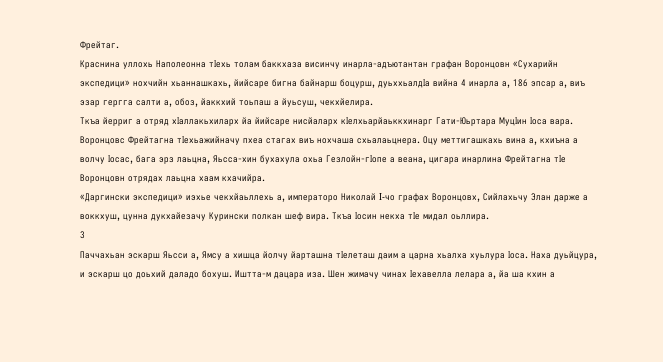Фрейтаг.
Краснина уллохь Наполеонна тIехь толам баккхаза висинчу инарла-адъютантан графан Воронцовн «Сухарийн экспедици» нохчийн хьаннашкахь, йийсаре бигна байнарш боцурш, дуьххьалдIа вийна 4 инарла а, 186 эпсар а, виъ эзар гергга салти а, обоз, йаккхий тоьпаш а йуьсуш, чекхйелира.
Ткъа йерриг а отряд хIаллакьхиларх йа йийсаре нисйаларх кIелхьарйаьккхинарг Гати-Юьртара МуцIин Iоса вара. Воронцовс Фрейтагна тIехьажийначу пхеа стагах виъ нохчаша схьалаьцнера. Оцу меттигашкахь вина а, кхиъна а волчу Iосас, бага эрз лаьцна, Яьсса-хин бухахула охьа Гезлойн-гIопе а веана, цигара инарлина Фрейтагна тIе Воронцовн отрядах лаьцна хаам кхачийра.
«Даргински экспедици» иэхье чекхйаьллехь а, императоро Николай I-чо графах Воронцовх, Сийлахьчу Элан дарже а воккхуш, цунна дукхайезачу Курински полкан шеф вира. Ткъа Iосин некха тIе мидал оьллира.
3
Паччахьан эскарш Яьсси а, Ямсу а хишца йолчу йарташна тIелеташ даим а царна хьалха хуьлура Iоса. Наха дуьйцура, и эскарш цо доьхий даладо бохуш. Иштта-м дацара иза. Шен жимачу чинах Iехавелла лелара а, йа ша кхин а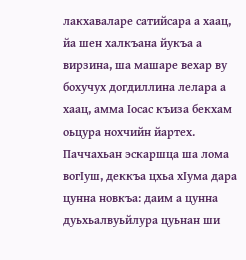лакхаваларе сатийсара а хаац, йа шен халкъана йукъа а вирзина, ша машаре вехар ву бохучух догдиллина лелара а хаац, амма Iосас къиза бекхам оьцура нохчийн йартех.
Паччахьан эскаршца ша лома вогIуш, деккъа цхьа хIума дара цунна новкъа: даим а цунна дуьхьалвуьйлура цуьнан ши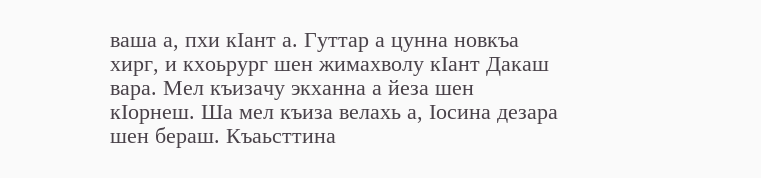ваша а, пхи кIант а. Гуттар а цунна новкъа хирг, и кхоьрург шен жимахволу кIант Дакаш вара. Мел къизачу экханна а йеза шен кIорнеш. Ша мел къиза велахь а, Iосина дезара шен бераш. Къаьсттина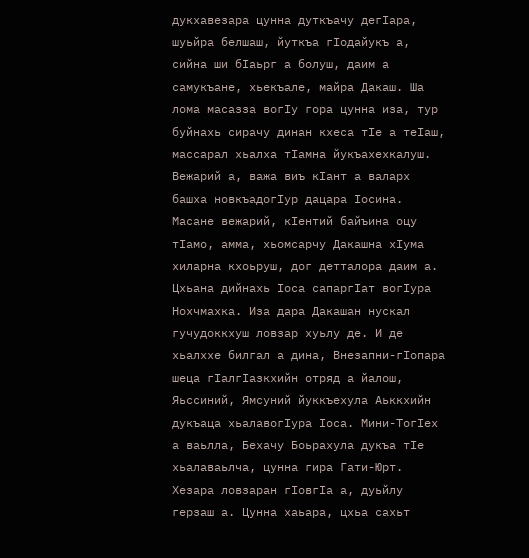дукхавезара цунна дуткъачу дегIара, шуьйра белшаш, йуткъа гIодайукъ а, сийна ши бIаьрг а болуш, даим а самукъане, хьекъале, майра Дакаш. Ша лома масазза вогIу гора цунна иза, тур буйнахь сирачу динан кхеса тIе а теIаш, массарал хьалха тIамна йукъахехкалуш.
Вежарий а, важа виъ кIант а валарх башха новкъадогIур дацара Iосина. Масане вежарий, кIентий байъина оцу тIамо, амма, хьомсарчу Дакашна хIума хиларна кхоьруш, дог детталора даим а.
Цхьана дийнахь Iоса сапаргIат вогIура Нохчмахка. Иза дара Дакашан нускал гучудоккхуш ловзар хуьлу де. И де хьалххе билгал а дина, Внезапни-гIопара шеца гIалгIазкхийн отряд а йалош, Яьссиний, Ямсуний йуккъехула Аьккхийн дукъаца хьалавогIура Iоса. Мини-ТогIех а ваьлла, Бехачу Боьрахула дукъа тIе хьалаваьлча, цунна гира Гати-Юрт. Хезара ловзаран гIовгIа а, дуьйлу герзаш а. Цунна хаьара, цхьа сахьт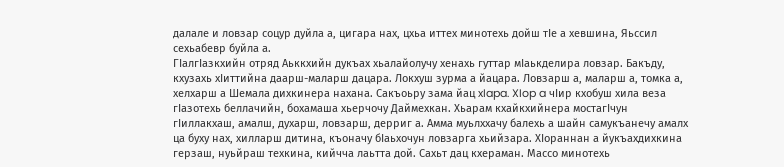далале и ловзар соцур дуйла а, цигара нах, цхьа иттех минотехь дойш тIе а хевшина, Яьссил сехьабевр буйла а.
ГIалгIазкхийн отряд Аьккхийн дукъах хьалайолучу хенахь гуттар мIаькделира ловзар. Бакъду, кхузахь хIиттийна даарш-маларш дацара. Локхуш зурма а йацара. Ловзарш а, маларш а, томка а, хелхарш а Шемала дихкинера нахана. Сакъоьру зама йац xIapa. XIop a чIир кхобуш хила веза гIазотехь беллачийн, бохамаша хьерчочу Даймехкан. Хьарам кхайкхийнера мостагIчун гIиллакхаш, амалш, духарш, ловзарш, дерриг а. Амма муьлххачу балехь а шайн самукъанечу амалх ца буху нах, хилларш дитина, къоначу бIаьхочун ловзарга хьийзара. ХIораннан а йукъахдихкина герзаш, нуьйраш техкина, кийчча лаьтта дой. Сахьт дац кхераман. Массо минотехь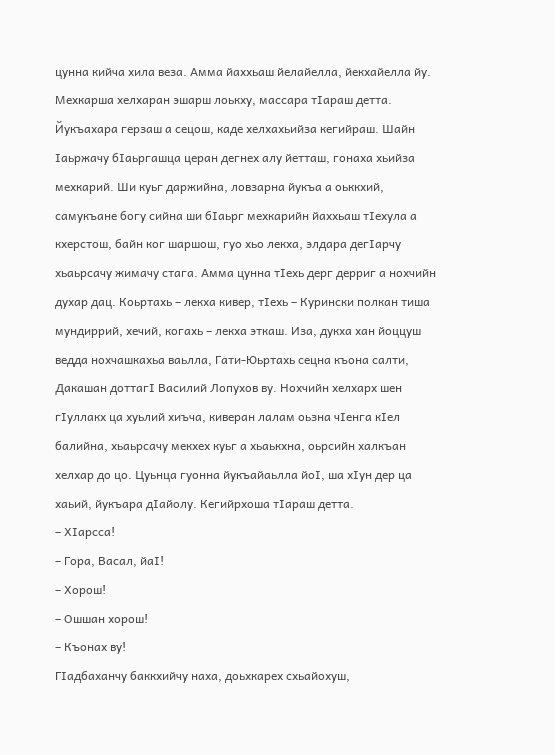цунна кийча хила веза. Амма йаххьаш йелайелла, йекхайелла йу. Мехкарша хелхаран эшарш лоькху, массара тIараш детта. Йукъахара герзаш а сецош, каде хелхахьийза кегийраш. Шайн Iаьржачу бIаьргашца церан дегнех алу йетташ, гонаха хьийза мехкарий. Ши куьг даржийна, ловзарна йукъа а оьккхий, самукъане богу сийна ши бIаьрг мехкарийн йаххьаш тIехула а кхерстош, байн ког шаршош, гуо хьо лекха, элдара дегIарчу хьаьрсачу жимачу стага. Амма цунна тIехь дерг дерриг а нохчийн духар дац. Коьртахь – лекха кивер, тIехь – Курински полкан тиша мундиррий, хечий, когахь – лекха эткаш. Иза, дукха хан йоццуш ведда нохчашкахьа ваьлла, Гати-Юьртахь сецна къона салти, Дакашан доттагI Василий Лопухов ву. Нохчийн хелхарх шен гIуллакх ца хуьлий хиъча, киверан лалам оьзна чIенга кIел балийна, хьаьрсачу мекхех куьг а хьаькхна, оьрсийн халкъан хелхар до цо. Цуьнца гуонна йукъайаьлла йоI, ша хIун дер ца хаьий, йукъара дIайолу. Кегийрхоша тIараш детта.
– ХIарсса!
– Гора, Васал, йаI!
– Хорош!
– Ошшан хорош!
– Къонах ву!
ГIадбаханчу баккхийчу наха, доьхкарех схьайохуш,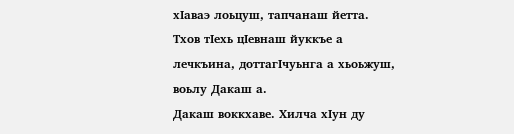хIаваэ лоьцуш, тапчанаш йетта. Тхов тIехь цIевнаш йуккъе а лечкъина, доттагIчуьнга а хьоьжуш, воьлу Дакаш а.
Дакаш воккхаве. Хилча хIун ду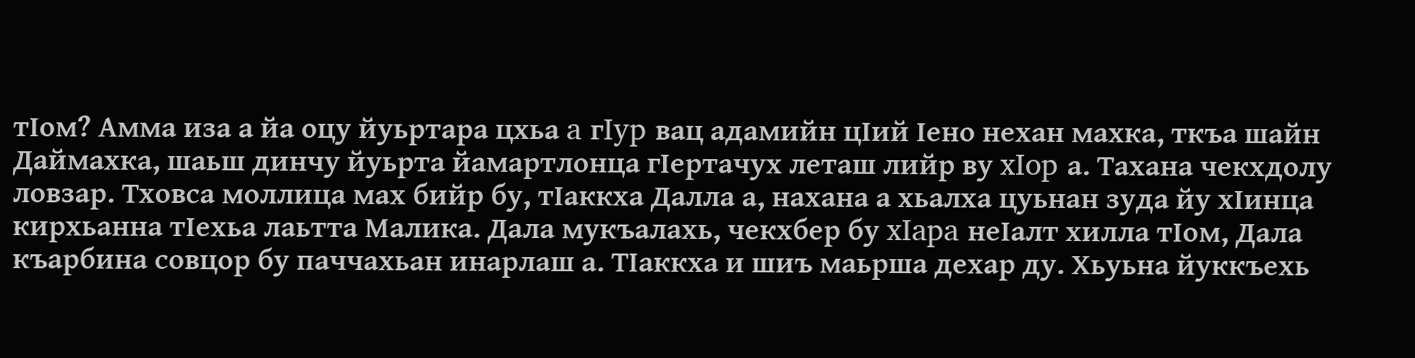тIом? Амма иза а йа оцу йуьртара цхьа a гIyp вац адамийн цIий Iено нехан махка, ткъа шайн Даймахка, шаьш динчу йуьрта йамартлонца гIертачух леташ лийр ву xIop а. Тахана чекхдолу ловзар. Тховса моллица мах бийр бу, тIаккха Далла а, нахана а хьалха цуьнан зуда йу хIинца кирхьанна тIехьа лаьтта Малика. Дала мукъалахь, чекхбер бу xIapa неIалт хилла тIом, Дала къарбина совцор бу паччахьан инарлаш а. ТIаккха и шиъ маьрша дехар ду. Хьуьна йуккъехь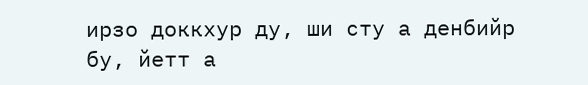ирзо доккхур ду, ши сту а денбийр бу, йетт а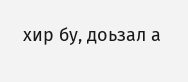хир бу, доьзал а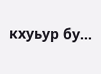кхуьур бу…